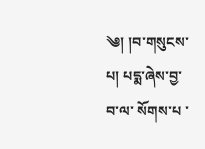༄། །བ་གསུངས་པ། པདྨ་ཞེས་བྱ་བ་ལ་ སོགས་པ ་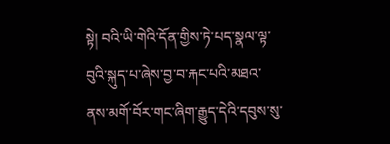སྟེ། བའི་ཡི་གེའི་དོན་གྱིས་ཏེ་པད་སྣལ་ལྟ་བུའི་སྐུད་པ་ཞེས་བྱ་བ་རྐང་པའི་མཐའ་ནས་མགོ་བོར་གང་ཞིག་རྒྱུད་དེའི་དབུས་སུ་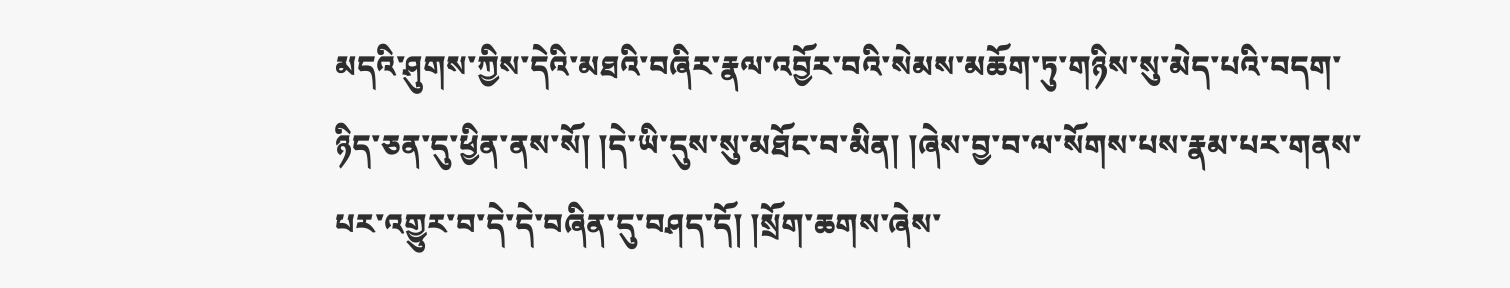མདའི་ཤུགས་ཀྱིས་དེའི་མཐའི་བཞིར་རྣལ་འབྱོར་བའི་སེམས་མཆོག་ཏུ་གཉིས་སུ་མེད་པའི་བདག་ཉིད་ཅན་དུ་ཕྱིན་ནས་སོ། །དེ་ཡི་དུས་སུ་མཐོང་བ་མིན། །ཞེས་བྱ་བ་ལ་སོགས་པས་རྣམ་པར་གནས་པར་འགྱུར་བ་དེ་དེ་བཞིན་དུ་བཤད་དོ། །སྲོག་ཆགས་ཞེས་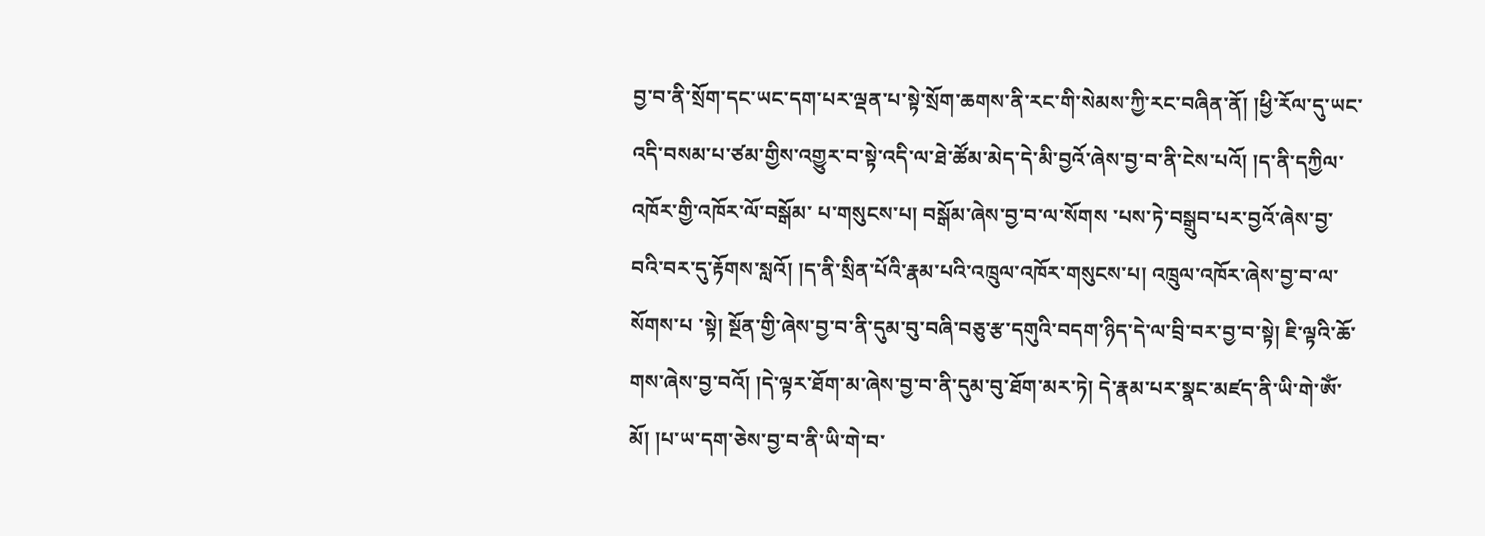བྱ་བ་ནི་སྲོག་དང་ཡང་དག་པར་ལྡན་པ་སྟེ་སྲོག་ཆགས་ནི་རང་གི་སེམས་ཀྱི་རང་བཞིན་ནོ། །ཕྱི་རོལ་དུ་ཡང་འདི་བསམ་པ་ཙམ་གྱིས་འགྱུར་བ་སྟེ་འདི་ལ་ཐེ་ཚོམ་མེད་དེ་མི་བྱའོ་ཞེས་བྱ་བ་ནི་ངེས་པའོ། །ད་ནི་དཀྱིལ་འཁོར་གྱི་འཁོར་ལོ་བསྒོམ་ པ་གསུངས་པ། བསྒོམ་ཞེས་བྱ་བ་ལ་སོགས ་པས་ཏེ་བསྒྲུབ་པར་བྱའོ་ཞེས་བྱ་བའི་བར་དུ་རྟོགས་སླའོ། །ད་ནི་སྲིན་པོའི་རྣམ་པའི་འཁྲུལ་འཁོར་གསུངས་པ། འཁྲུལ་འཁོར་ཞེས་བྱ་བ་ལ་ སོགས་པ ་སྟེ། སྔོན་གྱི་ཞེས་བྱ་བ་ནི་དུམ་བུ་བཞི་བཅུ་རྩ་དགུའི་བདག་ཉིད་དེ་ལ་བྲི་བར་བྱ་བ་སྟེ། ཇི་ལྟའི་ཆོ་གས་ཞེས་བྱ་བའོ། །དེ་ལྟར་ཐོག་མ་ཞེས་བྱ་བ་ནི་དུམ་བུ་ཐོག་མར་ཏེ། དེ་རྣམ་པར་སྣང་མཛད་ནི་ཡི་གེ་ཨོཾ་མོ། །པ་ཡ་དག་ཅེས་བྱ་བ་ནི་ཡི་གེ་བ་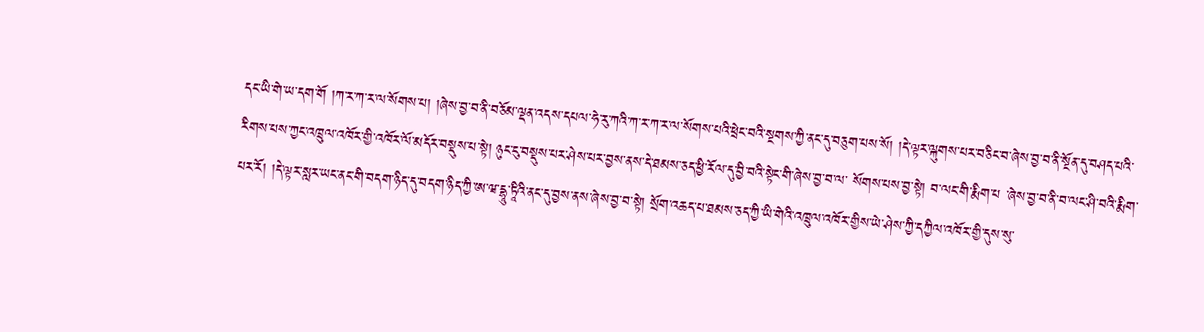དང་ཡི་གེ་ཡ་དག་གོ །ཀ་ར་ཀ་ར་ལ་སོགས་པ། །ཞེས་བྱ་བ་ནི་བཅོམ་ལྡན་འདས་དཔལ་ཧེ་རུ་ཀའི་ཀ་ར་ཀ་ར་ལ་སོགས་པའི་ཕྲེང་བའི་སྔགས་ཀྱི་ནང་དུ་བཅུག་པས་སོ། །དེ་ལྟར་ལྐུགས་པར་བཅིང་བ་ཞེས་བྱ་བ་ནི་སྔོན་དུ་བཤད་པའི་རིགས་པས་ཀྱང་འཁྲུལ་འཁོར་གྱི་འཁོར་ལོ་མདོར་བསྡུས་པ་སྟེ། ཉུང་ངུ་བསྡུས་པར་ཤེས་པར་བྱས་ནས་དེ་ཐམས་ཅད་ཕྱི་རོལ་དུ་བྱི་བའི་སྟེང་གི་ཞེས་བྱ་བ་ལ་ སོགས་པས་བྱ་སྟེ། བ་ལང་གི་རྨིག་པ ་ཞེས་བྱ་བ་ནི་བ་ལང་ཤི་བའི་རྨིག་པར་རོ། །དེ་ལྟར་སླར་ཡང་ནང་གི་བདག་ཉིད་དུ་བདག་ཉིད་ཀྱི་ཨ་ཝ་དྷཱུ་ཏཱིའི་ནང་དུ་བྱས་ནས་ཞེས་བྱ་བ་སྟེ། སྲོག་འཆད་པ་ཐམས་ཅད་ཀྱི་ཡི་གེའི་འཁྲུལ་འཁོར་གྱིས་ཡེ་ཤེས་ཀྱི་དཀྱིལ་འཁོར་གྱི་དུས་སུ་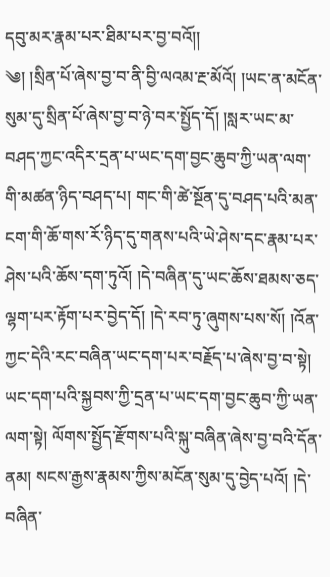དབུ་མར་རྣམ་པར་ཐིམ་པར་བྱ་བའོ།།
༄། །སྲིན་པོ་ཞེས་བྱ་བ་ནི་བྱི་ལའམ་རྔ་མོའོ། །ཡང་ན་མངོན་སུམ་དུ་སྲིན་པོ་ཞེས་བྱ་བ་ཉེ་བར་སྤྱོད་དོ། །སླར་ཡང་མ་བཤད་ཀྱང་འདིར་དྲན་པ་ཡང་དག་བྱང་ཆུབ་ཀྱི་ཡན་ལག་གི་མཚན་ཉིད་བཤད་པ། གང་གི་ཚེ་སྔོན་དུ་བཤད་པའི་མན་ངག་གི་ཆོ་གས་རོ་ཉིད་དུ་གནས་པའི་ཡེ་ཤེས་དང་རྣམ་པར་ཤེས་པའི་ཆོས་དག་ཏུའོ། །དེ་བཞིན་དུ་ཡང་ཆོས་ཐམས་ཅད་ལྷག་པར་རྟོག་པར་བྱེད་དོ། །དེ་རབ་ཏུ་ཞུགས་པས་སོ། །འོན་ཀྱང་དེའི་རང་བཞིན་ཡང་དག་པར་བརྗོད་པ་ཞེས་བྱ་བ་སྟེ། ཡང་དག་པའི་སྐྱབས་ཀྱི་དྲན་པ་ཡང་དག་བྱང་ཆུབ་ཀྱི་ཡན་ལག་སྟེ། ལོགས་སྤྱོད་རྫོགས་པའི་སྐུ་བཞིན་ཞེས་བྱ་བའི་དོན་ནམ། སངས་རྒྱས་རྣམས་ཀྱིས་མངོན་སུམ་དུ་བྱེད་པའོ། །དེ་བཞིན་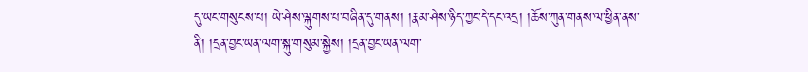དུ་ཡང་གསུངས་པ། ཡེ་ཤེས་ལྐུགས་པ་བཞིན་དུ་གནས། །རྣམ་ཤེས་ཉིད་ཀྱང་དེ་དང་འདྲ། །ཆོས་ཀུན་གནས་ལ་ཕྱིན་ནས་ནི། །དྲན་བྱང་ཡན་ལག་སྐུ་གསུམ་སྐྱེས། །དྲན་བྱང་ཡན་ལག་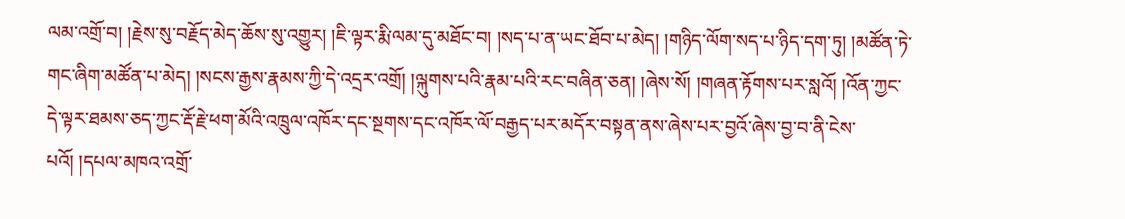ལམ་འགྲོ་བ། །རྗེས་སུ་བརྗོད་མེད་ཆོས་སུ་འགྱུར། །ཇི་ལྟར་རྨི་ལམ་དུ་མཐོང་བ། །སད་པ་ན་ཡང་ཐོབ་པ་མེད། །གཉིད་ལོག་སད་པ་ཉིད་དག་ཏུ། །མཚོན་ཏེ་གང་ཞིག་མཚོན་པ་མེད། །སངས་རྒྱས་རྣམས་ཀྱི་དེ་འདྲར་འགྲོ། །ལྐུགས་པའི་རྣམ་པའི་རང་བཞིན་ཅན། །ཞེས་སོ། །གཞན་རྟོགས་པར་སླའོ། །འོན་ཀྱང་དེ་ལྟར་ཐམས་ཅད་ཀྱང་རྡོ་རྗེ་ཕག་མོའི་འཁྲུལ་འཁོར་དང་སྔགས་དང་འཁོར་ལོ་བརྒྱད་པར་མདོར་བསྟན་ནས་ཞེས་པར་བྱའོ་ཞེས་བྱ་བ་ནི་ངེས་པའོ། །དཔལ་མཁའ་འགྲོ་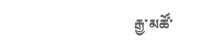རྒྱ་མཚོ་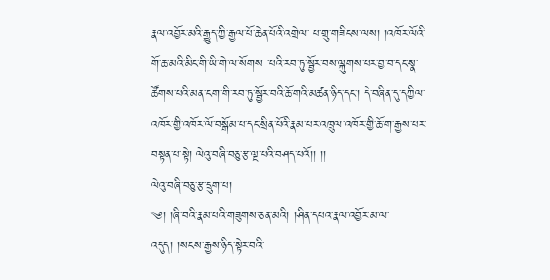རྣལ་འབྱོར་མའི་རྒྱུད་ཀྱི་རྒྱལ་པོ་ཆེན་པོའི་འགྲེལ་ པ་གྲུ་གཟིངས་ལས། །འཁོར་ལོའི་གོ་ཆ་མའི་མིང་གི་ཡི་གེ་ལ་སོགས ་པའི་རབ་ཏུ་སྦྱོར་བས་ལྐུགས་པར་བྱ་བ་དང་སྣ་ཚོགས་པའི་མན་ངག་གི་རབ་ཏུ་སྦྱོར་བའི་ཆོ་གའི་མཚན་ཉིད་དང་། དེ་བཞིན་དུ་དཀྱིལ་འཁོར་གྱི་འཁོར་ལོ་བསྒོམ་པ་དང་སྲིན་པོའི་རྣམ་པར་འཁྲུལ་འཁོར་གྱི་ཆོ་ག་རྒྱས་པར་བསྟན་པ་སྟེ། ལེའུ་བཞི་བཅུ་རྩ་ལྔ་པའི་བཤད་པའོ།། །།
ལེའུ་བཞི་བཅུ་རྩ་དྲུག་པ།
༄། །ཞི་བའི་རྣམ་པའི་གཟུགས་ཅན་མའི། །ཤིན་དཔའ་རྣལ་འབྱོར་མ་ལ་འདུད། །སངས་རྒྱས་ཉིད་སྟེར་བའི་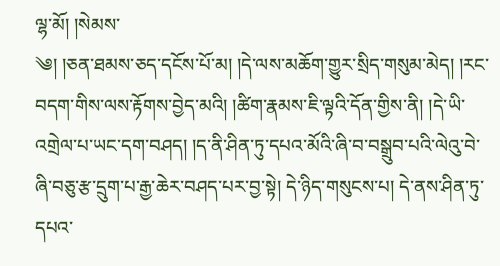ལྷ་མོ། །སེམས་
༄། །ཅན་ཐམས་ཅད་དངོས་པོ་མ། །དེ་ལས་མཆོག་གྱུར་སྲིད་གསུམ་མེད། །རང་བདག་གིས་ལས་རྟོགས་བྱེད་མའི། །ཚིག་རྣམས་ཇི་ལྟའི་དོན་གྱིས་ནི། །དེ་ཡི་འགྲེལ་པ་ཡང་དག་བཤད། །ད་ནི་ཤིན་ཏུ་དཔའ་མོའི་ཞི་བ་བསྒྲུབ་པའི་ལེའུ་བེ་ཞི་བཅུ་རྩ་དྲུག་པ་རྒྱ་ཆེར་བཤད་པར་བྱ་སྟེ། དེ་ཉིད་གསུངས་པ། དེ་ནས་ཤིན་ཏུ་དཔའ་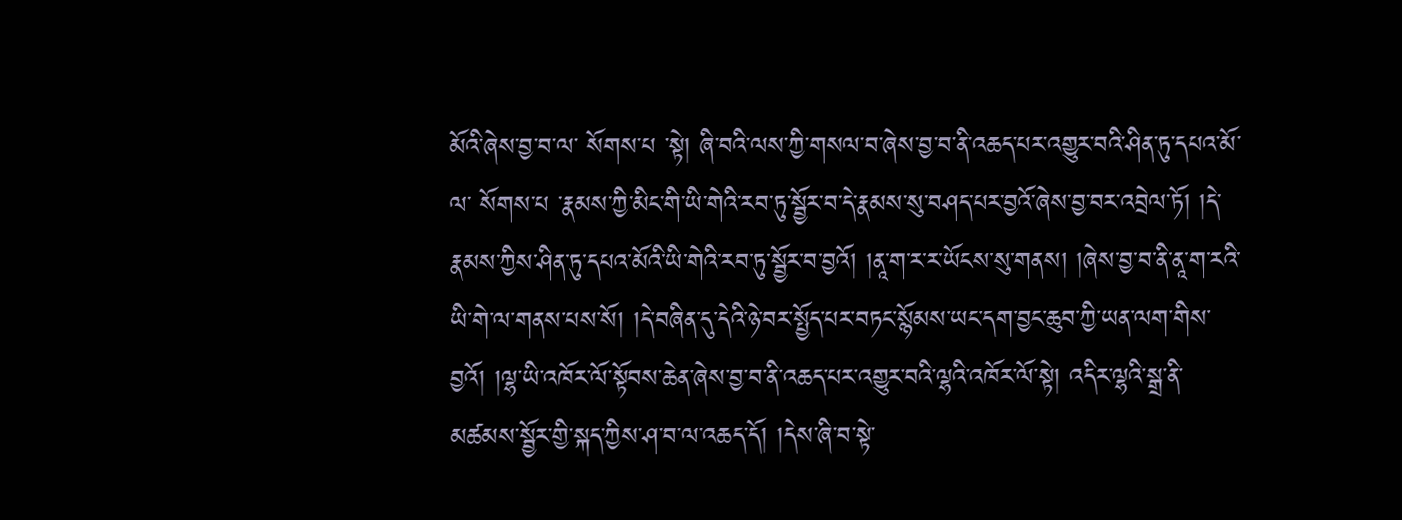མོའི་ཞེས་བྱ་བ་ལ་ སོགས་པ ་སྟེ། ཞི་བའི་ལས་ཀྱི་གསལ་བ་ཞེས་བྱ་བ་ནི་འཆད་པར་འགྱུར་བའི་ཤིན་ཏུ་དཔའ་མོ་ལ་ སོགས་པ ་རྣམས་ཀྱི་མིང་གི་ཡི་གེའི་རབ་ཏུ་སྦྱོར་བ་དེ་རྣམས་སུ་བཤད་པར་བྱའོ་ཞེས་བྱ་བར་འབྲེལ་ཏོ། །དེ་རྣམས་ཀྱིས་ཤིན་ཏུ་དཔའ་མོའི་ཡི་གེའི་རབ་ཏུ་སྦྱོར་བ་བྱའོ། །ནཱ་ག་ར་ར་ཡོངས་སུ་གནས། །ཞེས་བྱ་བ་ནི་ནཱ་ག་རའི་ཡི་གེ་ལ་གནས་པས་སོ། །དེ་བཞིན་དུ་དེའི་ཉེ་བར་སྤྱོད་པར་བཏང་སྙོམས་ཡང་དག་བྱང་ཆུབ་ཀྱི་ཡན་ལག་གིས་བྱའོ། །ལྷ་ཡི་འཁོར་ལོ་སྟོབས་ཆེན་ཞེས་བྱ་བ་ནི་འཆད་པར་འགྱུར་བའི་ལྷའི་འཁོར་ལོ་སྟེ། འདིར་ལྷའི་སྒྲ་ནི་མཚམས་སྦྱོར་གྱི་སྐད་ཀྱིས་ཤ་བ་ལ་འཆད་དོ། །དེས་ཞི་བ་སྟེ་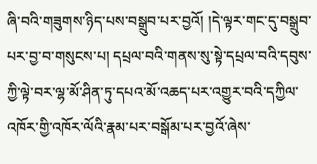ཞི་བའི་གཟུགས་ཉིད་པས་བསྒྲུབ་པར་བྱའོ། །དེ་ལྟར་གང་དུ་བསྒྲུབ་པར་བྱ་བ་གསུངས་པ། དཔྲལ་བའི་གནས་སུ་སྟེ་དཔྲལ་བའི་དབུས་ཀྱི་ལྟེ་བར་ལྷ་མོ་ཤིན་ཏུ་དཔའ་མོ་འཆད་པར་འགྱུར་བའི་དཀྱིལ་འཁོར་གྱི་འཁོར་ལོའི་རྣམ་པར་བསྒོམ་པར་བྱའོ་ཞེས་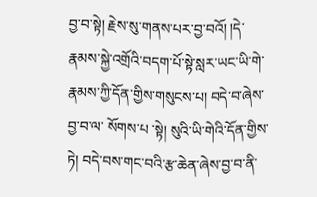བྱ་བ་སྟེ། རྗེས་སུ་གནས་པར་བྱ་བའོ། །དེ་རྣམས་སྐྱེ་འགྲོའི་བདག་པོ་སྟེ་སླར་ཡང་ཡི་གེ་རྣམས་ཀྱི་དོན་གྱིས་གསུངས་པ། བདེ་བ་ཞེས་བྱ་བ་ལ་ སོགས་པ ་སྟེ། སུའི་ཡི་གེའི་དོན་གྱིས་ཏེ། བདེ་བས་གང་བའི་རྩ་ཆེན་ཞེས་བྱ་བ་ནི་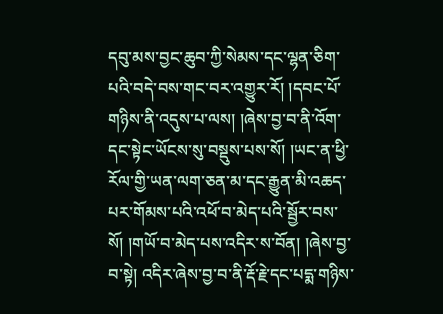དབུ་མས་བྱང་ཆུབ་ཀྱི་སེམས་དང་ལྷན་ཅིག་པའི་བདེ་བས་གང་བར་འགྱུར་རོ། །དབང་པོ་གཉིས་ནི་འདུས་པ་ལས། །ཞེས་བྱ་བ་ནི་འོག་དང་སྟེང་ཡོངས་སུ་བསྡུས་པས་སོ། །ཡང་ན་ཕྱི་རོལ་གྱི་ཡན་ལག་ཅན་མ་དང་རྒྱུན་མི་འཆད་པར་གོམས་པའི་འཕོ་བ་མེད་པའི་སྦྱོར་བས་སོ། །གཡོ་བ་མེད་པས་འདིར་ས་བོན། །ཞེས་བྱ་བ་སྟེ། འདིར་ཞེས་བྱ་བ་ནི་རྡོ་རྗེ་དང་པདྨ་གཉིས་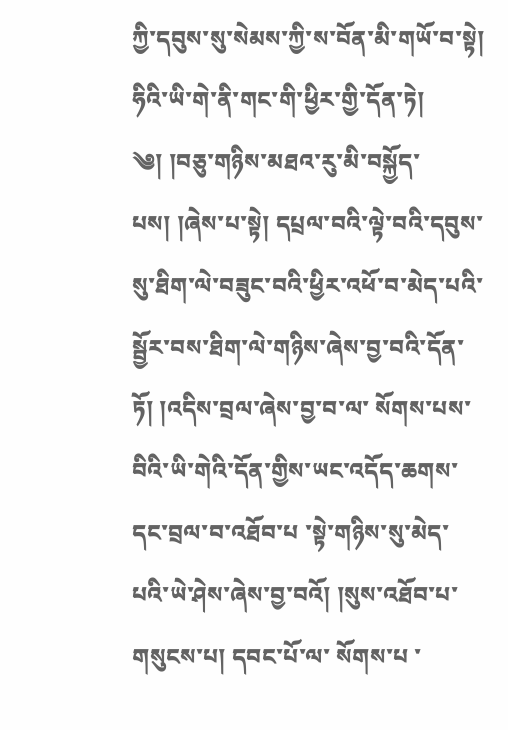ཀྱི་དབུས་སུ་སེམས་ཀྱི་ས་བོན་མི་གཡོ་བ་སྟེ། ཧིའི་ཡི་གེ་ནི་གང་གི་ཕྱིར་གྱི་དོན་ཏེ།
༄། །བཅུ་གཉིས་མཐའ་རུ་མི་བསྐྱོད་པས། །ཞེས་པ་སྟེ། དཔྲལ་བའི་ལྟེ་བའི་དབུས་སུ་ཐིག་ལེ་བཟུང་བའི་ཕྱིར་འཕོ་བ་མེད་པའི་སྦྱོར་བས་ཐིག་ལེ་གཉིས་ཞེས་བྱ་བའི་དོན་ཏོ། །འདིས་བྲལ་ཞེས་བྱ་བ་ལ་ སོགས་པས་བིའི་ཡི་གེའི་དོན་གྱིས་ཡང་འདོད་ཆགས་དང་བྲལ་བ་འཐོབ་པ ་སྟེ་གཉིས་སུ་མེད་པའི་ཡེ་ཤེས་ཞེས་བྱ་བའོ། །སུས་འཐོབ་པ་གསུངས་པ། དབང་པོ་ལ་ སོགས་པ ་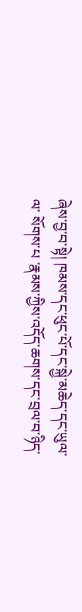ཞེས་བྱ་བ་སྟེ། ཁམས་དང་ཕུང་པོ་དང་སྐྱེ་མཆེད་དང་ཡུལ་ལ་ སོགས་པ ་རྣམས་ཀྱིས་འདོད་ཆགས་དང་བྲལ་བ་ཉིད་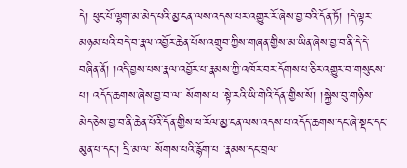དེ། ཕུང་པོ་ལྷག་མ་མེད་པའི་མྱ་ངན་ལས་འདས་པར་འགྱུར་རོ་ཞེས་བྱ་བའི་དོན་ཏོ། །དེ་ལྟར་མཉམ་པའི་བདེ་བ་རྣལ་འབྱོར་ཆེན་པོས་འགྲུབ་ཀྱིས་གཞན་གྱིས་མ་ཡིན་ཞེས་བྱ་བ་ནི་དེ་དེ་བཞིན་ནོ། །འདི་བྱས་པས་རྣལ་འབྱོར་པ་རྣམས་ཀྱི་འཁོར་བར་དོགས་པ་ཅིར་འགྱུར་བ་གསུངས་པ། འདོད་ཆགས་ཞེས་བྱ་བ་ལ་ སོགས་པ ་སྟེ་རའི་ཡི་གེའི་དོན་གྱིས་སོ། །སྐྱེས་བུ་གཉིས་མེད་ཅེས་བྱ་བ་ནི་ཆེན་པོའི་དོན་གྱིས་ཕ་རོལ་མྱ་ངན་ལས་འདས་པ་འདོད་ཆགས་དང་ཞེ་སྡང་དང་མུན་པ་དང་། དྲི་མ་ལ་ སོགས་པའི་རྙོག་པ ་རྣམས་དང་བྲལ་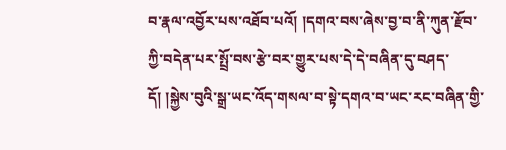བ་རྣལ་འབྱོར་པས་འཐོབ་པའོ། །དགའ་བས་ཞེས་བྱ་བ་ནི་ཀུན་རྫོབ་ཀྱི་བདེན་པར་སྤྲོ་བས་རྩེ་བར་གྱུར་པས་དེ་དེ་བཞིན་དུ་བཤད་དོ། །སྐྱེས་བུའི་སྒྲ་ཡང་འོད་གསལ་བ་སྟེ་དགའ་བ་ཡང་རང་བཞིན་གྱི་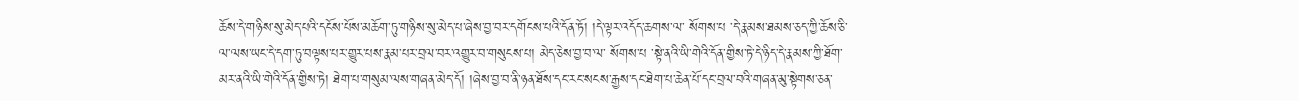ཆོས་དེ་གཉིས་སུ་མེད་པའི་དངོས་པོས་མཆོག་ཏུ་གཉིས་སུ་མེད་པ་ཞེས་བྱ་བར་དགོངས་པའི་དོན་ཏོ། །དེ་ལྟར་འདོད་ཆགས་ལ་ སོགས་པ ་དེ་རྣམས་ཐམས་ཅད་ཀྱི་ཆོས་ཅི་ལ་ལས་ཡང་དེ་དག་ཏུ་བལྟས་པར་གྱུར་པས་རྣམ་པར་བྲལ་བར་འགྱུར་བ་གསུངས་པ། མེད་ཅེས་བྱ་བ་ལ་ སོགས་པ ་སྟེ་ནའི་ཡི་གེའི་དོན་གྱིས་ཏེ་དེ་ཉིད་དེ་རྣམས་ཀྱི་ཐོག་མར་ནའི་ཡི་གེའི་དོན་གྱིས་ཏེ། ཐེག་པ་གསུམ་ལས་གཞན་མེད་དོ། །ཞེས་བྱ་བ་ནི་ཉན་ཐོས་དང་རང་སངས་རྒྱས་དང་ཐེག་པ་ཆེན་པོ་དང་བྲལ་བའི་གཞན་མུ་སྟེགས་ཅན་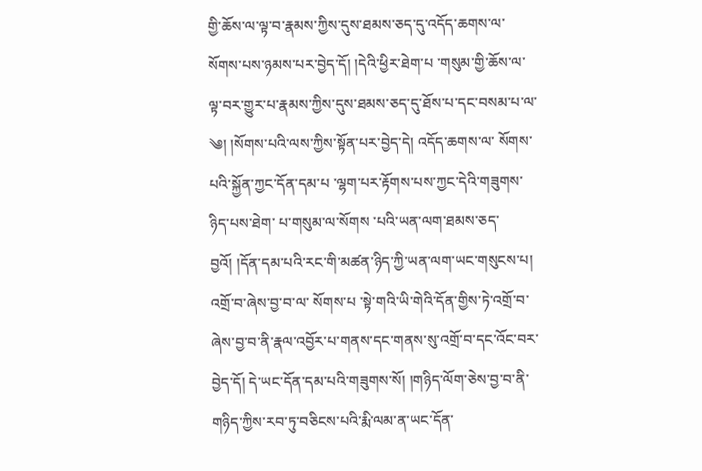གྱི་ཆོས་ལ་ལྟ་བ་རྣམས་ཀྱིས་དུས་ཐམས་ཅད་དུ་འདོད་ཆགས་ལ་ སོགས་པས་ཉམས་པར་བྱེད་དོ། །དེའི་ཕྱིར་ཐེག་པ ་གསུམ་གྱི་ཆོས་ལ་ལྟ་བར་གྱུར་པ་རྣམས་ཀྱིས་དུས་ཐམས་ཅད་དུ་ཐོས་པ་དང་བསམ་པ་ལ་
༄། །སོགས་པའི་ལས་ཀྱིས་སྟོན་པར་བྱེད་དེ། འདོད་ཆགས་ལ་ སོགས་པའི་སྐྱོན་ཀྱང་དོན་དམ་པ ་ལྷག་པར་རྟོགས་པས་ཀྱང་དེའི་གཟུགས་ཉིད་པས་ཐེག་ པ་གསུམ་ལ་སོགས ་པའི་ཡན་ལག་ཐམས་ཅད་བྱའོ། །དོན་དམ་པའི་རང་གི་མཚན་ཉིད་ཀྱི་ཡན་ལག་ཡང་གསུངས་པ། འགྲོ་བ་ཞེས་བྱ་བ་ལ་ སོགས་པ ་སྟེ་གའི་ཡི་གེའི་དོན་གྱིས་ཏེ་འགྲོ་བ་ཞེས་བྱ་བ་ནི་རྣལ་འབྱོར་པ་གནས་དང་གནས་སུ་འགྲོ་བ་དང་འོང་བར་བྱེད་དོ། དེ་ཡང་དོན་དམ་པའི་གཟུགས་སོ། །གཉིད་ལོག་ཅེས་བྱ་བ་ནི་གཉིད་ཀྱིས་རབ་ཏུ་བཅིངས་པའི་རྨི་ལམ་ན་ཡང་དོན་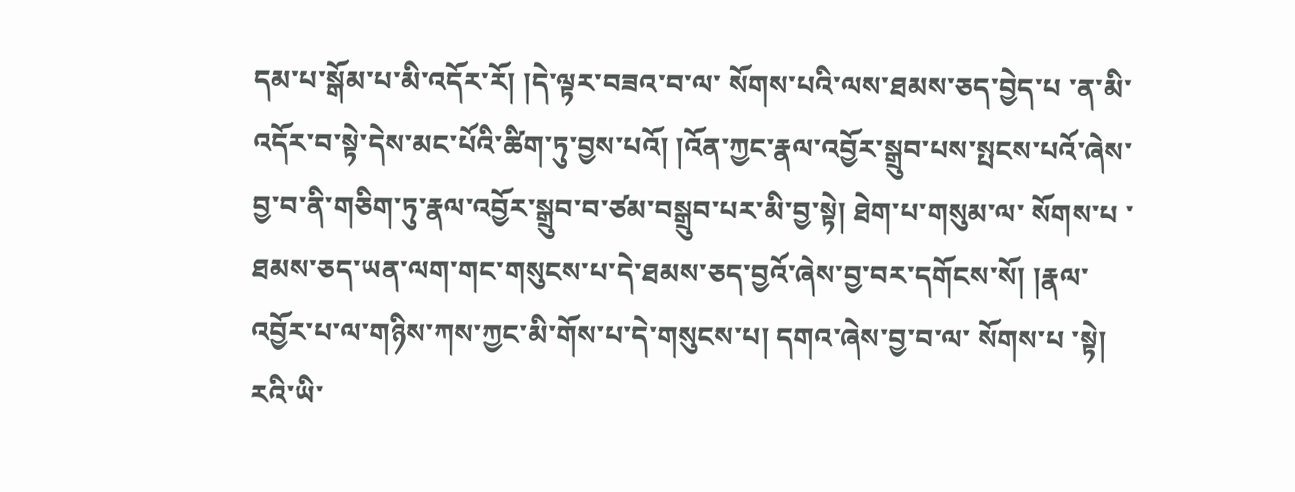དམ་པ་སྒོམ་པ་མི་འདོར་རོ། །དེ་ལྟར་བཟའ་བ་ལ་ སོགས་པའི་ལས་ཐམས་ཅད་བྱེད་པ ་ན་མི་འདོར་བ་སྟེ་དེས་མང་པོའི་ཚིག་ཏུ་བྱས་པའོ། །འོན་ཀྱང་རྣལ་འབྱོར་སྒྲུབ་པས་སྤངས་པའོ་ཞེས་བྱ་བ་ནི་གཅིག་ཏུ་རྣལ་འབྱོར་སྒྲུབ་བ་ཙམ་བསྒྲུབ་པར་མི་བྱ་སྟེ། ཐེག་པ་གསུམ་ལ་ སོགས་པ ་ཐམས་ཅད་ཡན་ལག་གང་གསུངས་པ་དེ་ཐམས་ཅད་བྱའོ་ཞེས་བྱ་བར་དགོངས་སོ། །རྣལ་འབྱོར་པ་ལ་གཉིས་ཀས་ཀྱང་མི་གོས་པ་དེ་གསུངས་པ། དགའ་ཞེས་བྱ་བ་ལ་ སོགས་པ ་སྟེ། རའི་ཡི་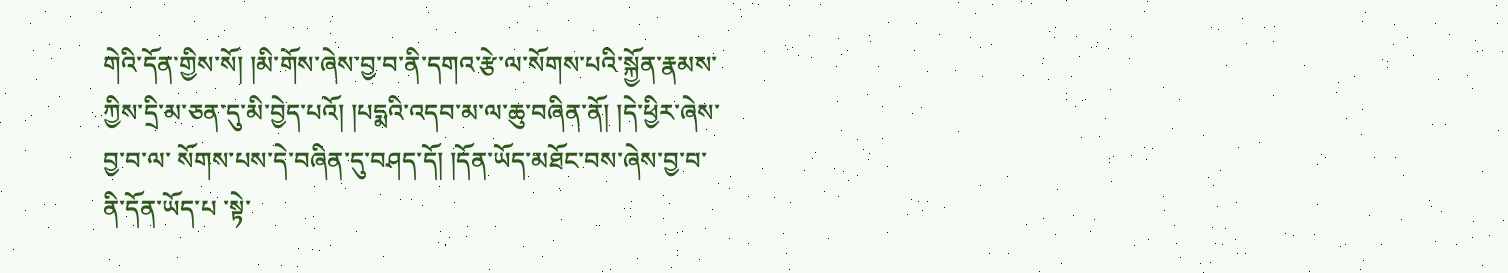གེའི་དོན་གྱིས་སོ། །མི་གོས་ཞེས་བྱ་བ་ནི་དགའ་རྩེ་ལ་སོགས་པའི་སྐྱོན་རྣམས་ཀྱིས་དྲི་མ་ཅན་དུ་མི་བྱེད་པའོ། །པདྨའི་འདབ་མ་ལ་ཆུ་བཞིན་ནོ། །དེ་ཕྱིར་ཞེས་བྱ་བ་ལ་ སོགས་པས་དེ་བཞིན་དུ་བཤད་དོ། །དོན་ཡོད་མཐོང་བས་ཞེས་བྱ་བ་ནི་དོན་ཡོད་པ ་སྟེ་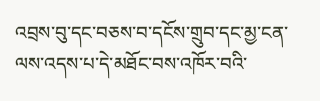འབྲས་བུ་དང་བཅས་བ་དངོས་གྲུབ་དང་མྱ་ངན་ལས་འདས་པ་དེ་མཐོང་བས་འཁོར་བའི་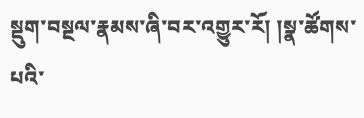སྡུག་བསྔལ་རྣམས་ཞི་བར་འགྱུར་རོ། །སྣ་ཚོགས་པའི་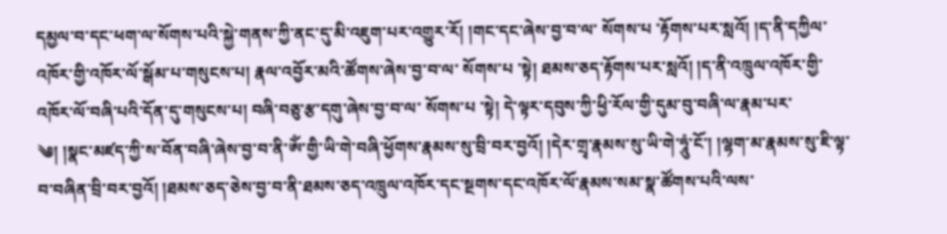དམྱལ་བ་དང་ཕག་ལ་སོགས་པའི་སྐྱེ་གནས་ཀྱི་ནང་དུ་མི་འཇུག་པར་འགྱུར་རོ། །གང་དང་ཞེས་བྱ་བ་ལ་ སོགས་པ ་རྟོགས་པར་སླའོ། །ད་ནི་དཀྱིལ་འཁོར་གྱི་འཁོར་ལོ་སྒོམ་པ་གསུངས་པ། རྣལ་འབྱོར་མའི་ཚོགས་ཞེས་བྱ་བ་ལ་ སོགས་པ ་སྟེ། ཐམས་ཅད་རྟོགས་པར་སླའོ། །ད་ནི་འཁྲུལ་འཁོར་གྱི་འཁོར་ལོ་བཞི་པའི་དོན་དུ་གསུངས་པ། བཞི་བཅུ་རྩ་དགུ་ཞེས་བྱ་བ་ལ་ སོགས་པ ་སྟེ། དེ་ལྟར་དབུས་ཀྱི་ཕྱི་རོལ་གྱི་དུམ་བུ་བཞི་ལ་རྣམ་པར་
༄། །སྣང་མཛད་ཀྱི་ས་བོན་བཞི་ཞེས་བྱ་བ་ནི་ཨོཾ་གྱི་ཡི་གེ་བཞི་ཕྱོགས་རྣམས་སུ་བྲི་བར་བྱའོ། །དེར་གྲྭ་རྣམས་སུ་ཡི་གེ་ཧཱུཾ་ངོ་། །ལྷག་མ་རྣམས་སུ་ཇི་ལྟ་བ་བཞིན་བྲི་བར་བྱའོ། །ཐམས་ཅད་ཅེས་བྱ་བ་ནི་ཐམས་ཅད་འཁྲུལ་འཁོར་དང་སྔགས་དང་འཁོར་ལོ་རྣམས་སམ་སྣ་ཚོགས་པའི་ལས་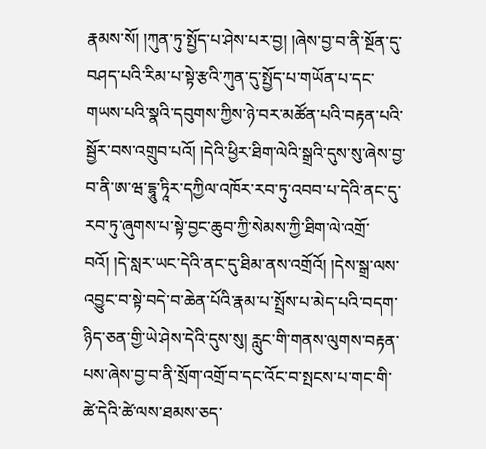རྣམས་སོ། །ཀུན་ཏུ་སྤྱོད་པ་ཤེས་པར་བྱ། །ཞེས་བྱ་བ་ནི་སྔོན་དུ་བཤད་པའི་རིམ་པ་སྟེ་རྩའི་ཀུན་དུ་སྤྱོད་པ་གཡོན་པ་དང་གཡས་པའི་སྣའི་དབུགས་ཀྱིས་ཉེ་བར་མཚོན་པའི་བརྟན་པའི་སྦྱོར་བས་འགྲུབ་པའོ། །དེའི་ཕྱིར་ཐིག་ལེའི་སྒྲའི་དུས་སུ་ཞེས་བྱ་བ་ནི་ཨ་ཝ་དྷཱུ་ཏཱིར་དཀྱིལ་འཁོར་རབ་ཏུ་འབབ་པ་དེའི་ནང་དུ་རབ་ཏུ་ཞུགས་པ་སྟེ་བྱང་ཆུབ་ཀྱི་སེམས་ཀྱི་ཐིག་ལེ་འགྲོ་བའོ། །དེ་སླར་ཡང་དེའི་ནང་དུ་ཐིམ་ནས་འགྲོའོ། །དེས་སྒྲ་ལས་འབྱུང་བ་སྟེ་བདེ་བ་ཆེན་པོའི་རྣམ་པ་སྤྲོས་པ་མེད་པའི་བདག་ཉིད་ཅན་གྱི་ཡེ་ཤེས་དེའི་དུས་སུ། རླུང་གི་གནས་ལུགས་བརྟན་པས་ཞེས་བྱ་བ་ནི་སྲོག་འགྲོ་བ་དང་འོང་བ་སྤངས་པ་གང་གི་ཚེ་དེའི་ཚེ་ལས་ཐམས་ཅད་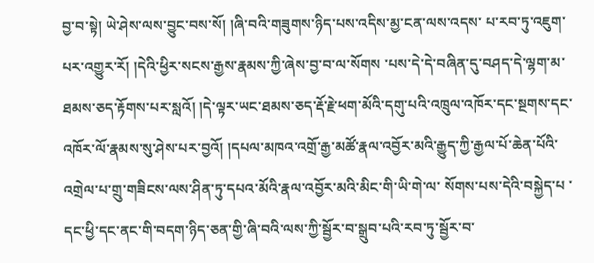བྱ་བ་སྟེ། ཡེ་ཤེས་ལས་བྱུང་བས་སོ། །ཞི་བའི་གཟུགས་ཉིད་པས་འདིས་མྱ་ངན་ལས་འདས་ པ་རབ་ཏུ་འཇུག་པར་འགྱུར་རོ། །དེའི་ཕྱིར་སངས་རྒྱས་རྣམས་ཀྱི་ཞེས་བྱ་བ་ལ་སོགས ་པས་དེ་དེ་བཞིན་དུ་བཤད་དེ་ལྷག་མ་ཐམས་ཅད་རྟོགས་པར་སླའོ། །དེ་ལྟར་ཡང་ཐམས་ཅད་རྡོ་རྗེ་ཕག་མོའི་དགུ་པའི་འཁྲུལ་འཁོར་དང་སྔགས་དང་འཁོར་ལོ་རྣམས་སུ་ཤེས་པར་བྱའོ། །དཔལ་མཁའ་འགྲོ་རྒྱ་མཚོ་རྣལ་འབྱོར་མའི་རྒྱུད་ཀྱི་རྒྱལ་པོ་ཆེན་པོའི་འགྲེལ་པ་གྲུ་གཟིངས་ལས་ཤིན་ཏུ་དཔའ་མོའི་རྣལ་འབྱོར་མའི་མིང་གི་ཡི་གེ་ལ་ སོགས་པས་དེའི་བསྐྱེད་པ ་དང་ཕྱི་དང་ནང་གི་བདག་ཉིད་ཅན་གྱི་ཞི་བའི་ལས་ཀྱི་སྦྱོར་བ་སྒྲུབ་པའི་རབ་ཏུ་སྦྱོར་བ་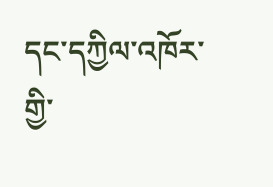དང་དཀྱིལ་འཁོར་གྱི་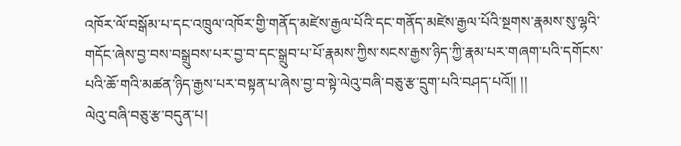འཁོར་ལོ་བསྒོམ་པ་དང་འཁྲུལ་འཁོར་གྱི་གནོད་མཛེས་རྒྱལ་པོའི་དང་གནོད་མཛེས་རྒྱལ་པོའི་སྔགས་རྣམས་སུ་ལྷའི་གདོང་ཞེས་བྱ་བས་བསྒྲུབས་པར་བྱ་བ་དང་སྒྲུབ་པ་པོ་རྣམས་ཀྱིས་སངས་རྒྱས་ཉིད་ཀྱི་རྣམ་པར་གཞག་པའི་དགོངས་པའི་ཆོ་གའི་མཚན་ཉིད་རྒྱས་པར་བསྟན་པ་ཞེས་བྱ་བ་སྟེ་ལེའུ་བཞི་བཅུ་རྩ་དྲུག་པའི་བཤད་པའོ།། །།
ལེའུ་བཞི་བཅུ་རྩ་བདུན་པ།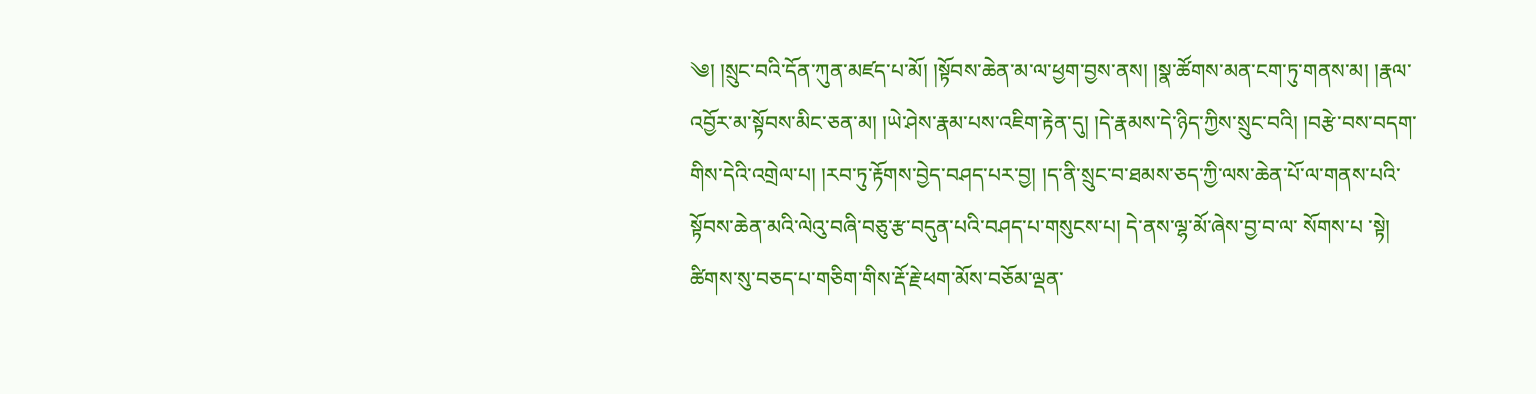༄། །སྲུང་བའི་དོན་ཀུན་མཛད་པ་མོ། །སྟོབས་ཆེན་མ་ལ་ཕྱག་བྱས་ནས། །སྣ་ཚོགས་མན་ངག་ཏུ་གནས་མ། །རྣལ་འབྱོར་མ་སྟོབས་མིང་ཅན་མ། །ཡེ་ཤེས་རྣམ་པས་འཇིག་རྟེན་དུ། །དེ་རྣམས་དེ་ཉིད་ཀྱིས་སྲུང་བའི། །བརྩེ་བས་བདག་གིས་དེའི་འགྲེལ་པ། །རབ་ཏུ་རྟོགས་བྱེད་བཤད་པར་བྱ། །ད་ནི་སྲུང་བ་ཐམས་ཅད་ཀྱི་ལས་ཆེན་པོ་ལ་གནས་པའི་སྟོབས་ཆེན་མའི་ལེའུ་བཞི་བཅུ་རྩ་བདུན་པའི་བཤད་པ་གསུངས་པ། དེ་ནས་ལྷ་མོ་ཞེས་བྱ་བ་ལ་ སོགས་པ ་སྟེ། ཚིགས་སུ་བཅད་པ་གཅིག་གིས་རྡོ་རྗེ་ཕག་མོས་བཅོམ་ལྡན་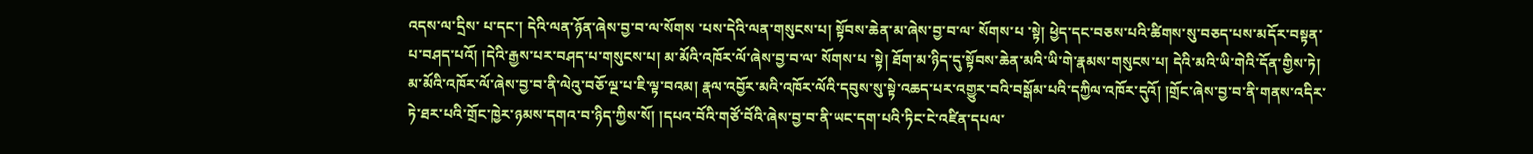འདས་ལ་དྲིས་ པ་དང་། དེའི་ལན་ཉོན་ཞེས་བྱ་བ་ལ་སོགས ་པས་དེའི་ལན་གསུངས་པ། སྟོབས་ཆེན་མ་ཞེས་བྱ་བ་ལ་ སོགས་པ ་སྟེ། ཕྱེད་དང་བཅས་པའི་ཚིགས་སུ་བཅད་པས་མདོར་བསྟན་པ་བཤད་པའོ། །དེའི་རྒྱས་པར་བཤད་པ་གསུངས་པ། མ་མོའི་འཁོར་ལོ་ཞེས་བྱ་བ་ལ་ སོགས་པ ་སྟེ། ཐོག་མ་ཉིད་དུ་སྟོབས་ཆེན་མའི་ཡི་གེ་རྣམས་གསུངས་པ། དེའི་མའི་ཡི་གེའི་དོན་གྱིས་ཏེ། མ་མོའི་འཁོར་ལོ་ཞེས་བྱ་བ་ནི་ལེའུ་བཅོ་ལྔ་པ་ཇི་ལྟ་བའམ། རྣལ་འབྱོར་མའི་འཁོར་ལོའི་དབུས་སུ་སྟེ་འཆད་པར་འགྱུར་བའི་བསྒོམ་པའི་དཀྱིལ་འཁོར་དུའོ། །གྲོང་ཞེས་བྱ་བ་ནི་གནས་འདིར་ཏེ་ཐར་པའི་གྲོང་ཁྱེར་ཉམས་དགའ་བ་ཉིད་ཀྱིས་སོ། །དཔའ་བོའི་གཙོ་བོའི་ཞེས་བྱ་བ་ནི་ཡང་དག་པའི་ཏིང་ངེ་འཛིན་དཔལ་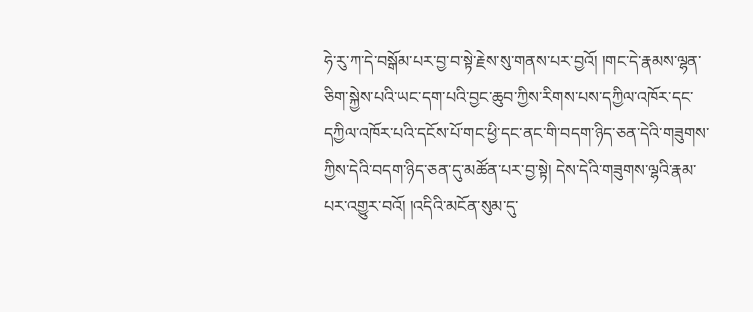ཧེ་རུ་ཀ་དེ་བསྒོམ་པར་བྱ་བ་སྟེ་རྗེས་སུ་གནས་པར་བྱའོ། །གང་དེ་རྣམས་ལྷན་ཅིག་སྐྱེས་པའི་ཡང་དག་པའི་བྱང་ཆུབ་ཀྱིས་རིགས་པས་དཀྱིལ་འཁོར་དང་དཀྱིལ་འཁོར་པའི་དངོས་པོ་གང་ཕྱི་དང་ནང་གི་བདག་ཉིད་ཅན་དེའི་གཟུགས་ཀྱིས་དེའི་བདག་ཉིད་ཅན་དུ་མཚོན་པར་བྱ་སྟེ། དེས་དེའི་གཟུགས་ལྷའི་རྣམ་པར་འགྱུར་བའོ། །འདིའི་མངོན་སུམ་དུ་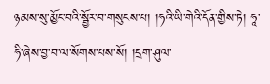ཉམས་སུ་མྱོང་བའི་སྦྱོར་བ་གསུངས་པ། །ཧའི་ཡི་གེའི་དོན་གྱིས་ཏེ། ཧཱ་ཧི་ཞེས་བྱ་བ་ལ་སོགས་པས་སོ། །དྲག་ཤུལ་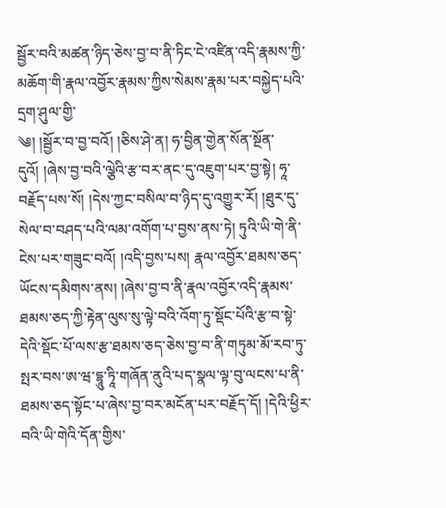སྦྱོར་བའི་མཚན་ཉིད་ཅེས་བྱ་བ་ནི་ཏིང་ངེ་འཛིན་འདི་རྣམས་ཀྱི་མཆོག་གི་རྣལ་འབྱོར་རྣམས་ཀྱིས་སེམས་རྣམ་པར་བསྐྱེད་པའི་དྲག་ཤུལ་གྱི་
༄། །སྦྱོར་བ་བྱ་བའོ། །ཅིས་ཤེ་ན། ཧ་བྱིན་གྱེན་སོན་སྔོན་དུའོ། །ཞེས་བྱ་བའི་ལྕེའི་རྩ་བར་ནང་དུ་འཇུག་པར་བྱ་སྟེ། ཧཱ་བརྗོད་པས་སོ། །དེས་ཀྱང་བསིལ་བ་ཉིད་དུ་འགྱུར་རོ། །ཐུར་དུ་སེལ་བ་བཤད་པའི་ལམ་འགོག་པ་བྱས་ནས་ཏེ། ཏུའི་ཡི་གེ་ནི་ངེས་པར་གཟུང་བའོ། །འདི་བྱས་པས། རྣལ་འབྱོར་ཐམས་ཅད་ཡོངས་དམིགས་ནས། །ཞེས་བྱ་བ་ནི་རྣལ་འབྱོར་འདི་རྣམས་ཐམས་ཅད་ཀྱི་རྟེན་ལུས་སུ་ལྟེ་བའི་འོག་ཏུ་སྡོང་པོའི་རྩ་བ་སྟེ་དེའི་སྡོང་པོ་ལས་རྩ་ཐམས་ཅད་ཅེས་བྱ་བ་ནི་གཏུམ་མོ་རབ་ཏུ་སྤར་བས་ཨ་ཝ་དྷཱུ་ཏཱི་གཞོན་ནུའི་པད་སྣལ་ལྟ་བུ་ལངས་པ་ནི་ཐམས་ཅད་སྟོང་པ་ཞེས་བྱ་བར་མངོན་པར་བརྗོད་དོ། །དེའི་ཕྱིར་བའི་ཡི་གེའི་དོན་གྱིས་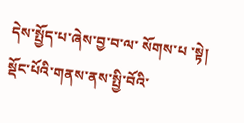དེས་སྤྱོད་པ་ཞེས་བྱ་བ་ལ་ སོགས་པ ་སྟེ། སྡོང་པོའི་གནས་ནས་སྤྱི་བོའི་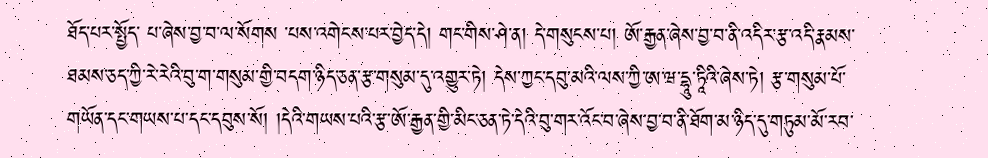ཐོད་པར་སྤྱོད་ པ་ཞེས་བྱ་བ་ལ་སོགས ་པས་འགེངས་པར་བྱེད་དེ། གང་གིས་ཤེ་ན། དེ་གསུངས་པ། ཨོ་རྒྱན་ཞེས་བྱ་བ་ནི་འདིར་རྩ་འདི་རྣམས་ཐམས་ཅད་ཀྱི་རེ་རེའི་བུ་ག་གསུམ་གྱི་བདག་ཉིད་ཅན་རྩ་གསུམ་དུ་འགྱུར་ཏེ། དེས་ཀྱང་དབུ་མའི་ལས་ཀྱི་ཨ་ཝ་དྷཱུ་ཏཱིའི་ཞེས་ཏེ། རྩ་གསུམ་པོ་གཡོན་དང་གཡས་པ་དང་དབུས་སོ། །དེའི་གཡས་པའི་རྩ་ཨོ་རྒྱན་གྱི་མིང་ཅན་ཏེ་དེའི་བུ་གར་འོང་བ་ཞེས་བྱ་བ་ནི་ཐོག་མ་ཉིད་དུ་གཏུམ་མོ་རབ་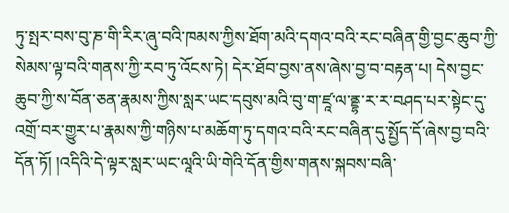ཏུ་སྤར་བས་བུ་ཎ་གི་རིར་ཞུ་བའི་ཁམས་ཀྱིས་ཐོག་མའི་དགའ་བའི་རང་བཞིན་གྱི་བྱང་ཆུབ་ཀྱི་སེམས་ལྟ་བའི་གནས་ཀྱི་རབ་ཏུ་འོངས་ཏེ། དེར་ཐོབ་བྱས་ནས་ཞེས་བྱ་བ་བརྟན་པ། དེས་བྱང་ཆུབ་ཀྱི་ས་བོན་ཅན་རྣམས་ཀྱིས་སླར་ཡང་དབུས་མའི་བུ་ག་ཛཱ་ལ་ནྡྷ་ར་ར་བཤད་པར་སྟེང་དུ་འགྲོ་བར་གྱུར་པ་རྣམས་ཀྱི་གཉིས་པ་མཆོག་ཏུ་དགའ་བའི་རང་བཞིན་དུ་སྤྱོད་དོ་ཞེས་བྱ་བའི་དོན་ཏོ། །འདིའི་དེ་ལྟར་སླར་ཡང་ལཱའི་ཡི་གེའི་དོན་གྱིས་གནས་སྐབས་བཞི་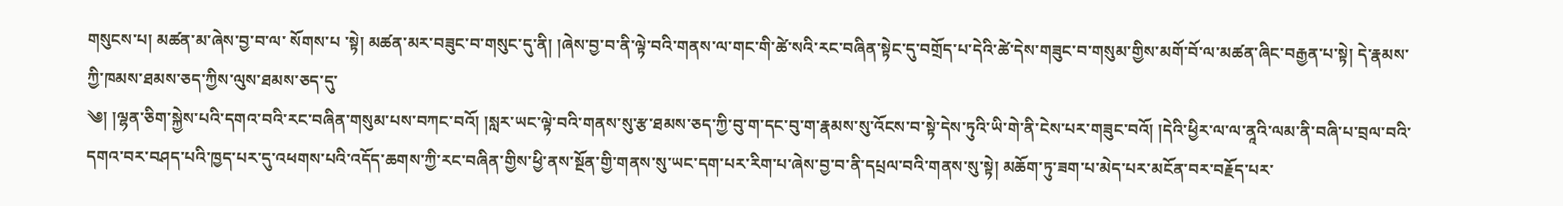གསུངས་པ། མཚན་མ་ཞེས་བྱ་བ་ལ་ སོགས་པ ་སྟེ། མཚན་མར་བཟུང་བ་གསུང་དུ་ནི། །ཞེས་བྱ་བ་ནི་ལྟེ་བའི་གནས་ལ་གང་གི་ཚེ་སའི་རང་བཞིན་སྟེང་དུ་བགྲོད་པ་དེའི་ཚེ་དེས་གཟུང་བ་གསུམ་གྱིས་མགོ་བོ་ལ་མཚན་ཞིང་བརྒྱན་པ་སྟེ། དེ་རྣམས་ཀྱི་ཁམས་ཐམས་ཅད་ཀྱིས་ལུས་ཐམས་ཅད་དུ་
༄། །ལྷན་ཅིག་སྐྱེས་པའི་དགའ་བའི་རང་བཞིན་གསུམ་པས་བཀང་བའོ། །སླར་ཡང་ལྟེ་བའི་གནས་སུ་རྩ་ཐམས་ཅད་ཀྱི་བུ་ག་དང་བུ་ག་རྣམས་སུ་འོངས་བ་སྟེ་དེས་ཏུའི་ཡི་གེ་ནི་ངེས་པར་གཟུང་བའོ། །དེའི་ཕྱིར་ལ་ལ་ནཱའི་ལམ་ནི་བཞི་པ་བྲལ་བའི་དགའ་བར་བཤད་པའི་ཁྱད་པར་དུ་འཕགས་པའི་འདོད་ཆགས་ཀྱི་རང་བཞིན་གྱིས་ཕྱི་ནས་སྔོན་གྱི་གནས་སུ་ཡང་དག་པར་རིག་པ་ཞེས་བྱ་བ་ནི་དཔྲལ་བའི་གནས་སུ་སྟེ། མཆོག་ཏུ་ཟག་པ་མེད་པར་མངོན་བར་བརྗོད་པར་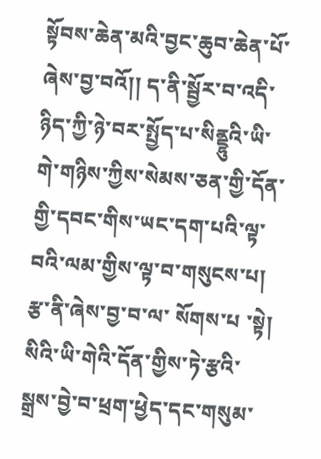སྟོབས་ཆེན་མའི་བྱང་ཆུབ་ཆེན་པོ་ཞེས་བྱ་བའོ།། ད་ནི་སྦྱོར་བ་འདི་ཉིད་ཀྱི་ཉེ་བར་སྤྱོད་པ་སིནྡྷུའི་ཡི་གེ་གཉིས་ཀྱིས་སེམས་ཅན་གྱི་དོན་གྱི་དབང་གིས་ཡང་དག་པའི་ལྟ་བའི་ལམ་གྱིས་ལྟ་བ་གསུངས་པ། རྩ་ནི་ཞེས་བྱ་བ་ལ་ སོགས་པ ་སྟེ། སིའི་ཡི་གེའི་དོན་གྱིས་ཏེ་རྩའི་སྒྲས་བྱེ་བ་ཕྲག་ཕྱེད་དང་གསུམ་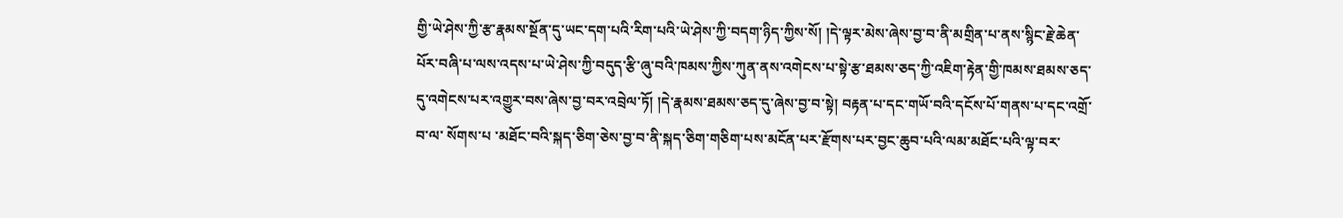གྱི་ཡེ་ཤེས་ཀྱི་རྩ་རྣམས་སྔོན་དུ་ཡང་དག་པའི་རིག་པའི་ཡེ་ཤེས་ཀྱི་བདག་ཉིད་ཀྱིས་སོ། །དེ་ལྟར་མེས་ཞེས་བྱ་བ་ནི་མགྲིན་པ་ནས་སྙིང་རྗེ་ཆེན་པོར་བཞི་པ་ལས་འདས་པ་ཡེ་ཤེས་ཀྱི་བདུད་རྩི་ཞུ་བའི་ཁམས་ཀྱིས་ཀུན་ནས་འགེངས་པ་སྟེ་རྩ་ཐམས་ཅད་ཀྱི་འཇིག་རྟེན་གྱི་ཁམས་ཐམས་ཅད་དུ་འགེངས་པར་འགྱུར་བས་ཞེས་བྱ་བར་འབྲེལ་ཏོ། །དེ་རྣམས་ཐམས་ཅད་དུ་ཞེས་བྱ་བ་སྟེ། བརྟན་པ་དང་གཡོ་བའི་དངོས་པོ་གནས་པ་དང་འགྲོ་བ་ལ་ སོགས་པ ་མཐོང་བའི་སྐད་ཅིག་ཅེས་བྱ་བ་ནི་སྐད་ཅིག་གཅིག་པས་མངོན་པར་རྫོགས་པར་བྱང་ཆུབ་པའི་ལམ་མཐོང་པའི་ལྟ་བར་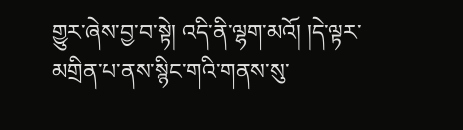གྱུར་ཞེས་བྱ་བ་སྟེ། འདི་ནི་ལྷག་མའོ། །དེ་ལྟར་མགྲིན་པ་ནས་སྙིང་གའི་གནས་སུ་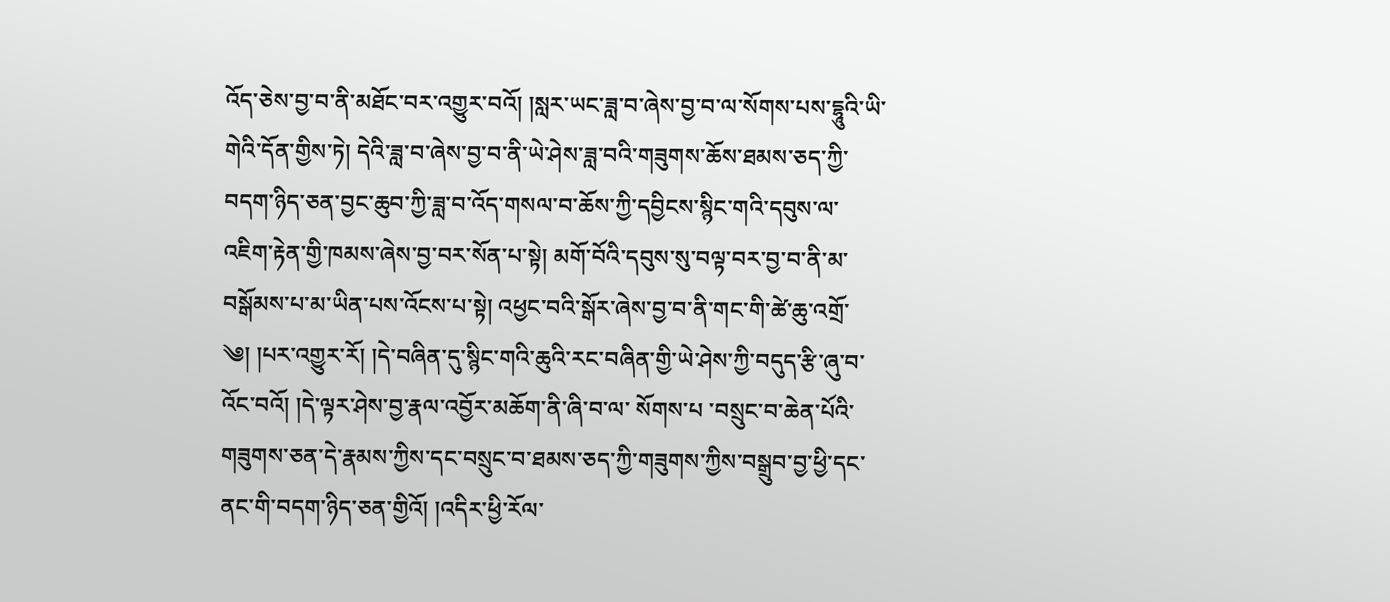འོད་ཅེས་བྱ་བ་ནི་མཐོང་བར་འགྱུར་བའོ། །སླར་ཡང་ཟླ་བ་ཞེས་བྱ་བ་ལ་སོགས་པས་དྷཱུའི་ཡི་གེའི་དོན་གྱིས་ཏེ། དེའི་ཟླ་བ་ཞེས་བྱ་བ་ནི་ཡེ་ཤེས་ཟླ་བའི་གཟུགས་ཆོས་ཐམས་ཅད་ཀྱི་བདག་ཉིད་ཅན་བྱང་ཆུབ་ཀྱི་ཟླ་བ་འོད་གསལ་བ་ཆོས་ཀྱི་དབྱིངས་སྙིང་གའི་དབུས་ལ་འཇིག་རྟེན་གྱི་ཁམས་ཞེས་བྱ་བར་སོན་པ་སྟེ། མགོ་བོའི་དབུས་སུ་བལྟ་བར་བྱ་བ་ནི་མ་བསྒོམས་པ་མ་ཡིན་པས་འོངས་པ་སྟེ། འཕྱང་བའི་སྒོར་ཞེས་བྱ་བ་ནི་གང་གི་ཚེ་ཆུ་འགྲོ་
༄། །པར་འགྱུར་རོ། །དེ་བཞིན་དུ་སྙིང་གའི་ཆུའི་རང་བཞིན་གྱི་ཡེ་ཤེས་ཀྱི་བདུད་རྩི་ཞུ་བ་འོང་བའོ། །དེ་ལྟར་ཤེས་བྱ་རྣལ་འབྱོར་མཆོག་ནི་ཞི་བ་ལ་ སོགས་པ ་བསྲུང་བ་ཆེན་པོའི་གཟུགས་ཅན་དེ་རྣམས་ཀྱིས་དང་བསྲུང་བ་ཐམས་ཅད་ཀྱི་གཟུགས་ཀྱིས་བསྒྲུབ་བྱ་ཕྱི་དང་ནང་གི་བདག་ཉིད་ཅན་གྱིའོ། །འདིར་ཕྱི་རོལ་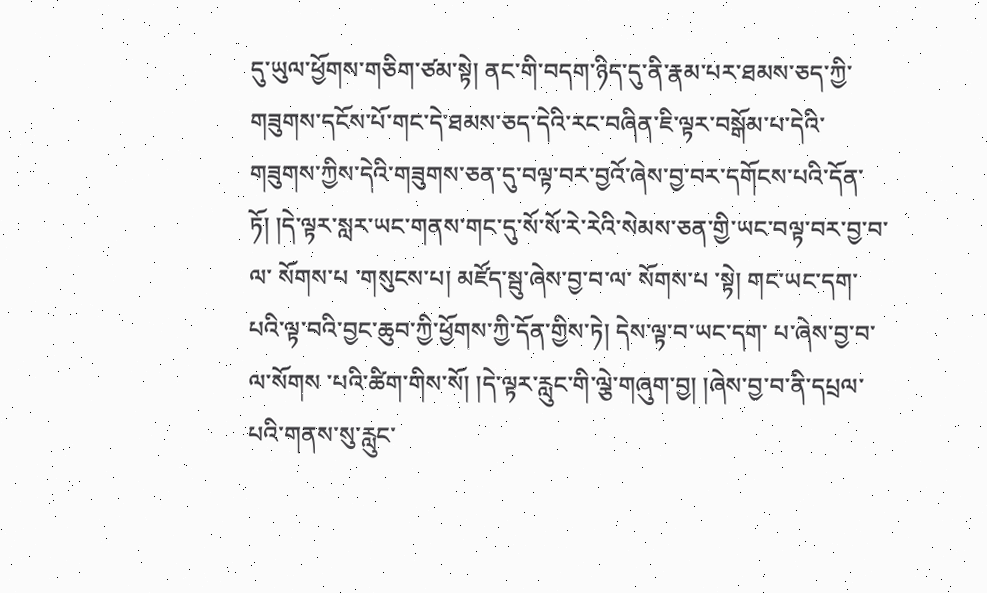དུ་ཡུལ་ཕྱོགས་གཅིག་ཙམ་སྟེ། ནང་གི་བདག་ཉིད་དུ་ནི་རྣམ་པར་ཐམས་ཅད་ཀྱི་གཟུགས་དངོས་པོ་གང་དེ་ཐམས་ཅད་དེའི་རང་བཞིན་ཇི་ལྟར་བསྒོམ་པ་དེའི་གཟུགས་ཀྱིས་དེའི་གཟུགས་ཅན་དུ་བལྟ་བར་བྱའོ་ཞེས་བྱ་བར་དགོངས་པའི་དོན་ཏོ། །དེ་ལྟར་སླར་ཡང་གནས་གང་དུ་སོ་སོ་རེ་རེའི་སེམས་ཅན་གྱི་ཡང་བལྟ་བར་བྱ་བ་ལ་ སོགས་པ ་གསུངས་པ། མཛོད་སྦུ་ཞེས་བྱ་བ་ལ་ སོགས་པ ་སྟེ། གང་ཡང་དག་པའི་ལྟ་བའི་བྱང་ཆུབ་ཀྱི་ཕྱོགས་ཀྱི་དོན་གྱིས་ཏེ། དེས་ལྟ་བ་ཡང་དག་ པ་ཞེས་བྱ་བ་ལ་སོགས ་པའི་ཚིག་གིས་སོ། །དེ་ལྟར་རླུང་གི་ལྕེ་གཞུག་བྱ། །ཞེས་བྱ་བ་ནི་དཔྲལ་པའི་གནས་སུ་རླུང་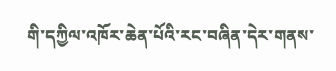གི་དཀྱིལ་འཁོར་ཆེན་པོའི་རང་བཞིན་དེར་གནས་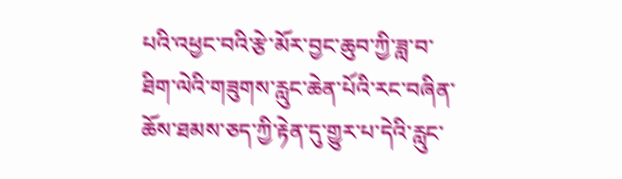པའི་འཕྱང་བའི་རྩེ་མོར་བྱང་ཆུབ་ཀྱི་ཟླ་བ་ཐིག་ལེའི་གཟུགས་རླུང་ཆེན་པོའི་རང་བཞིན་ཆོས་ཐམས་ཅད་ཀྱི་རྟེན་དུ་གྱུར་པ་དེའི་རླུང་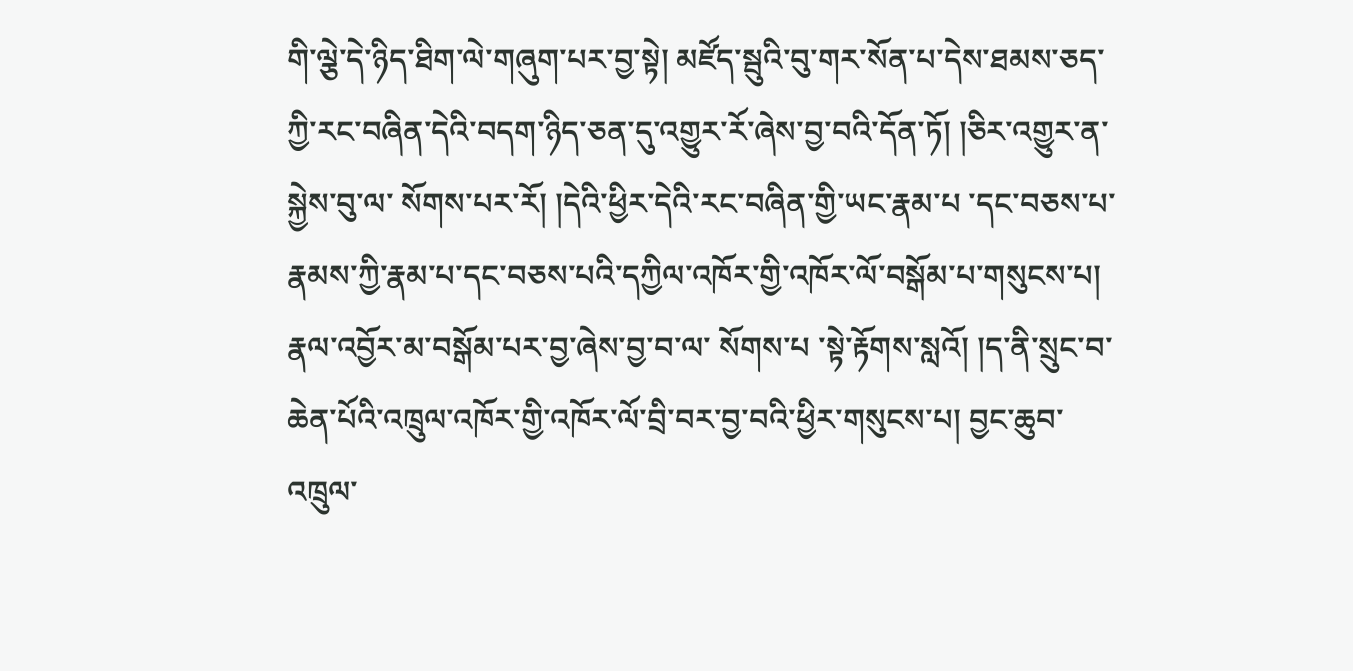གི་ལྕེ་དེ་ཉིད་ཐིག་ལེ་གཞུག་པར་བྱ་སྟེ། མཛོད་སྦུའི་བུ་གར་སོན་པ་དེས་ཐམས་ཅད་ཀྱི་རང་བཞིན་དེའི་བདག་ཉིད་ཅན་དུ་འགྱུར་རོ་ཞེས་བྱ་བའི་དོན་ཏོ། །ཅིར་འགྱུར་ན་སྐྱེས་བུ་ལ་ སོགས་པར་རོ། །དེའི་ཕྱིར་དེའི་རང་བཞིན་གྱི་ཡང་རྣམ་པ ་དང་བཅས་པ་རྣམས་ཀྱི་རྣམ་པ་དང་བཅས་པའི་དཀྱིལ་འཁོར་གྱི་འཁོར་ལོ་བསྒོམ་པ་གསུངས་པ། རྣལ་འབྱོར་མ་བསྒོམ་པར་བྱ་ཞེས་བྱ་བ་ལ་ སོགས་པ ་སྟེ་རྟོགས་སླའོ། །ད་ནི་སྲུང་བ་ཆེན་པོའི་འཁྲུལ་འཁོར་གྱི་འཁོར་ལོ་བྲི་བར་བྱ་བའི་ཕྱིར་གསུངས་པ། བྱང་ཆུབ་འཁྲུལ་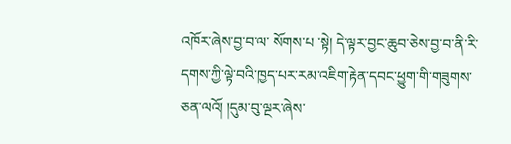འཁོར་ཞེས་བྱ་བ་ལ་ སོགས་པ ་སྟེ། དེ་ལྟར་བྱང་ཆུབ་ཅེས་བྱ་བ་ནི་རི་དགས་ཀྱི་ལྟེ་བའི་ཁྱད་པར་རམ་འཇིག་རྟེན་དབང་ཕྱུག་གི་གཟུགས་ཅན་ལའོ། །དུམ་བུ་ལྔར་ཞེས་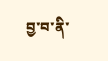བྱ་བ་ནི་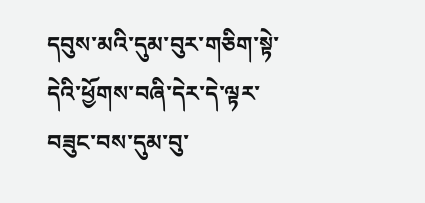དབུས་མའི་དུམ་བུར་གཅིག་སྟེ་དེའི་ཕྱོགས་བཞི་དེར་དེ་ལྟར་བཟུང་བས་དུམ་བུ་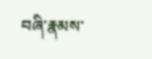བཞི་རྣམས་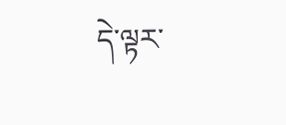དེ་ལྟར་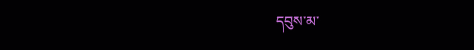དབུས་མ་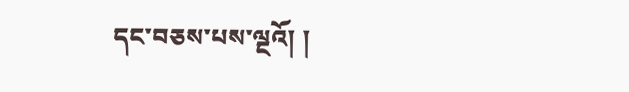དང་བཅས་པས་ལྔའོ། །